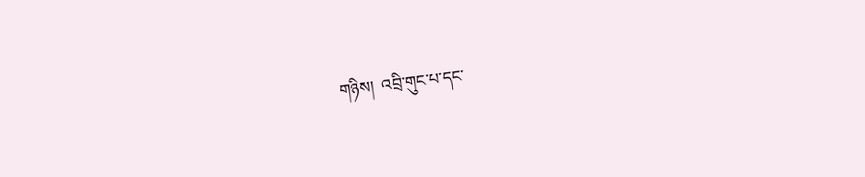གཉིས།  འབྲི་གུང་པ་དང་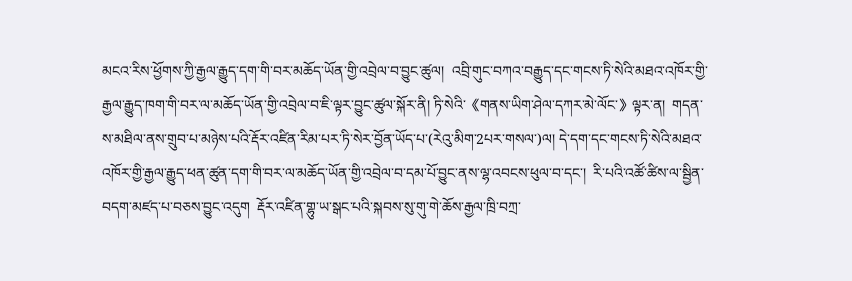མངའ་རིས་ཕྱོགས་ཀྱི་རྒྱལ་རྒྱུད་དག་གི་བར་མཆོད་ཡོན་གྱི་འབྲེལ་བ་བྱུང་ཚུལ།  འབྲི་གུང་བཀའ་བརྒྱུད་དང་གངས་ཏི་སེའི་མཐའ་འཁོར་གྱི་རྒྱལ་རྒྱུད་ཁག་གི་བར་ལ་མཆོད་ཡོན་གྱི་འབྲེལ་བ་ཇི་ལྟར་བྱུང་ཚུལ་སྐོར་ནི། ཏི་སེའི་《གནས་ཡིག་ཤེལ་དཀར་མེ་ལོང་》ལྟར་ན།  གདན་ས་མཐིལ་ནས་གྲུབ་པ་མཉེས་པའི་རྡོར་འཛིན་རིམ་པར་ཏི་སེར་བྱོན་ཡོད་པ་(རེའུ་མིག་2པར་གསལ་)ལ། དེ་དག་དང་གངས་ཏི་སེའི་མཐའ་འཁོར་གྱི་རྒྱལ་རྒྱུད་ཕན་ཚུན་དག་གི་བར་ལ་མཆོད་ཡོན་གྱི་འབྲེལ་བ་དམ་པོ་བྱུང་ནས་ལྷ་འབངས་ཕུལ་བ་དང་།  རི་པའི་འཚོ་ཚིས་ལ་སྦྱིན་བདག་མཛད་པ་བཅས་བྱུང་འདུག  རྡོར་འཛིན་གྷུ་ཡ་སྒང་པའི་སྐབས་སུ་གུ་གེ་ཆོས་རྒྱལ་ཁྲི་བཀྲ་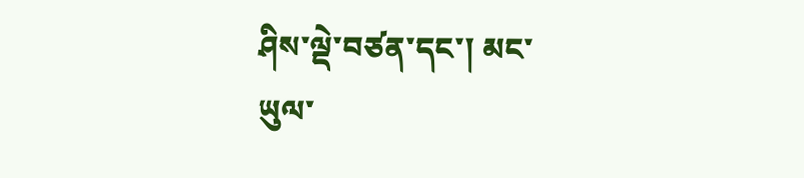ཤིས་ལྡེ་བཙན་དང་། མང་ཡུལ་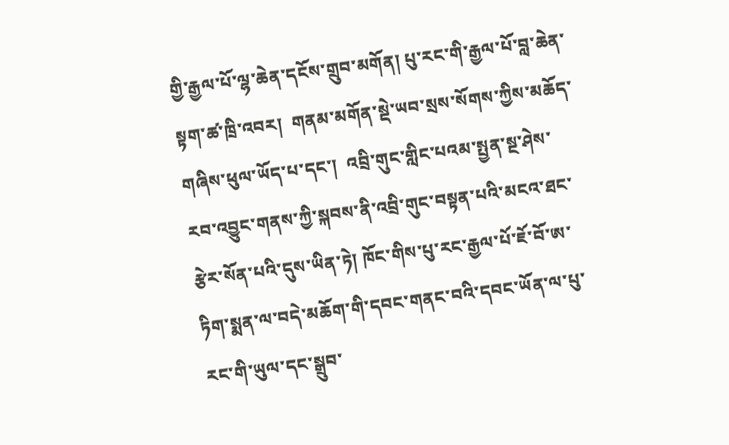གྱི་རྒྱལ་པོ་ལྷ་ཆེན་དངོས་གྲུབ་མགོན། པུ་རང་གི་རྒྱལ་པོ་བླ་ཆེན་སྟག་ཚ་ཁྲི་འབར།  གནམ་མགོན་སྡེ་ཡབ་སྲས་སོགས་ཀྱིས་མཆོད་གཞིས་ཕུལ་ཡོད་པ་དང་།  འབྲི་གུང་གླིང་པའམ་སྤྱན་སྔ་ཤེས་རབ་འབྱུང་གནས་ཀྱི་སྐབས་ནི་འབྲི་གུང་བསྟན་པའི་མངའ་ཐང་རྩེར་སོན་པའི་དུས་ཡིན་ཏེ། ཁོང་གིས་པུ་རང་རྒྱལ་པོ་ཇོ་བོ་ཨ་ཏིག་སྨན་ལ་བདེ་མཆོག་གི་དབང་གནང་བའི་དབང་ཡོན་ལ་པུ་རང་གི་ཡུལ་དང་སྒྲུབ་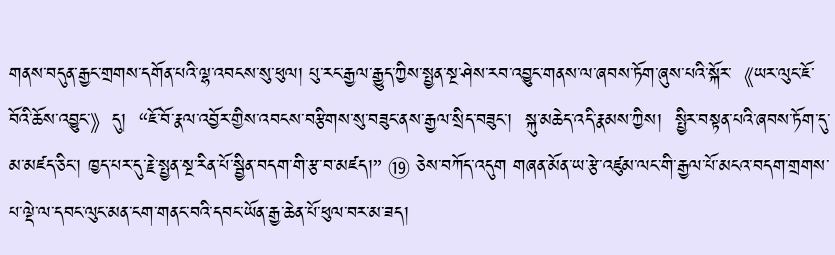གནས་བདུན་རྒྱང་གྲགས་དགོན་པའི་ལྷ་འབངས་སུ་ཕུལ། པུ་རང་རྒྱལ་རྒྱུད་ཀྱིས་སྤྱན་སྔ་ཤེས་རབ་འབྱུང་གནས་ལ་ཞབས་ཏོག་ཞུས་པའི་སྐོར་《ཡར་ལུང་ཇོ་བོའི་ཆོས་འབྱུང་》དུ།  “ཇོ་བོ་རྣལ་འབྱོར་གྱིས་འབངས་བརྩིགས་སུ་བཟུང་ནས་རྒྱལ་སྲིད་བཟུང་།  སྐུ་མཆེད་འདི་རྣམས་ཀྱིས།  སྤྱིར་བསྟན་པའི་ཞབས་ཏོག་དུ་མ་མཛད་ཅིང་། ཁྱད་པར་དུ་རྗེ་སྤྱན་སྔ་རིན་པོ་སྦྱིན་བདག་གི་རྩ་བ་མཛད།” ⑲ ཅེས་བཀོད་འདུག གཞན་མོན་ཡ་རྩེ་འཛུམ་ལང་གི་རྒྱལ་པོ་མངའ་བདག་གྲགས་པ་ལྡེ་ལ་དབང་ལུང་མན་ངག་གནང་བའི་དབང་ཡོན་རྒྱ་ཆེན་པོ་ཕུལ་བར་མ་ཟད།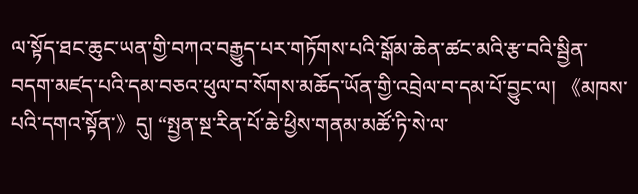ལ་སྟོད་ཐང་ཆུང་ཡན་གྱི་བཀའ་བརྒྱུད་པར་གཏོགས་པའི་སྒོམ་ཆེན་ཚང་མའི་རྩ་བའི་སྦྱིན་བདག་མཛད་པའི་དམ་བཅའ་ཕུལ་བ་སོགས་མཆོད་ཡོན་གྱི་འབྲེལ་བ་དམ་པོ་བྱུང་ལ། 《མཁས་པའི་དགའ་སྟོན་》དུ། “སྤྱན་སྔ་རིན་པོ་ཆེ་ཕྱིས་གནམ་མཚོ་ཏི་སེ་ལ་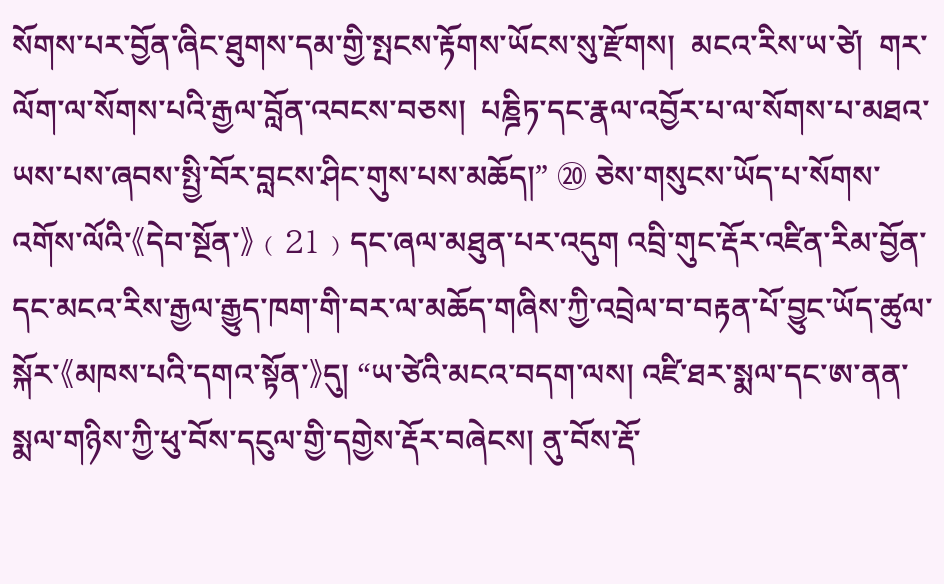སོགས་པར་བྱོན་ཞིང་ཐུགས་དམ་གྱི་སྤངས་རྟོགས་ཡོངས་སུ་རྫོགས།  མངའ་རིས་ཡ་ཙེ།  གར་ལོག་ལ་སོགས་པའི་རྒྱལ་བློན་འབངས་བཅས།  པཎྜིཏ་དང་རྣལ་འབྱོར་པ་ལ་སོགས་པ་མཐའ་ཡས་པས་ཞབས་སྤྱི་བོར་བླངས་ཤིང་གུས་པས་མཆོད།” ⑳ ཅེས་གསུངས་ཡོད་པ་སོགས་འགོས་ལོའི་《དེབ་སྔོན་》﹙21﹚དང་ཞལ་མཐུན་པར་འདུག འབྲི་གུང་རྡོར་འཛིན་རིམ་བྱོན་དང་མངའ་རིས་རྒྱལ་རྒྱུད་ཁག་གི་བར་ལ་མཆོད་གཞིས་ཀྱི་འབྲེལ་བ་བརྟན་པོ་བྱུང་ཡོད་ཚུལ་སྐོར་《མཁས་པའི་དགའ་སྟོན་》དུ། “ཡ་ཙེའི་མངའ་བདག་ལས། འཛི་ཐར་སྨལ་དང་ཨ་ནན་སྨལ་གཉིས་ཀྱི་ཕུ་བོས་དངུལ་གྱི་དགྱེས་རྡོར་བཞེངས། ནུ་བོས་རྡོ་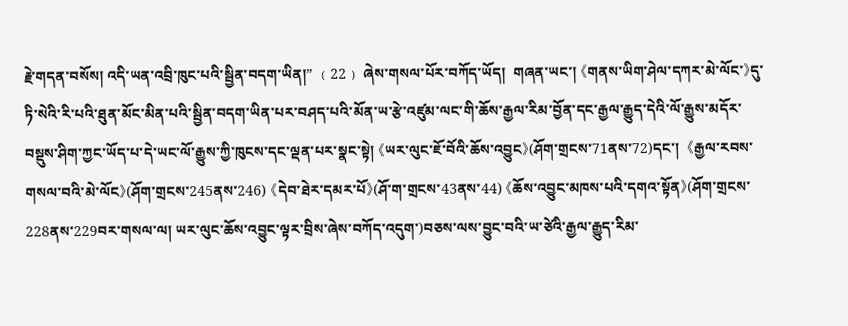རྗེ་གདན་བསོས། འདི་ཡན་འབྲི་ཁུང་པའི་སྦྱིན་བདག་ཡིན།” ﹙22﹚ ཞེས་གསལ་པོར་བཀོད་ཡོད།  གཞན་ཡང་། 《གནས་ཡིག་ཤེལ་དཀར་མེ་ལོང་》དུ་ཏི་སེའི་རི་པའི་ཐུན་མོང་མིན་པའི་སྦྱིན་བདག་ཡིན་པར་བཤད་པའི་མོན་ཡ་རྩེ་འཛུམ་ལང་གི་ཆོས་རྒྱལ་རིམ་བྱོན་དང་རྒྱལ་རྒྱུད་དེའི་ལོ་རྒྱུས་མདོར་བསྡུས་ཤིག་ཀྱང་ཡོད་པ་དེ་ཡང་ལོ་རྒྱུས་ཀྱི་ཁུངས་དང་ལྡན་པར་སྣང་སྟེ། 《ཡར་ལུང་ཇོ་བོའི་ཆོས་འབྱུང》(ཤོག་གྲངས་71ནས་72)དང་།  《རྒྱལ་རབས་གསལ་བའི་མེ་ལོང》(ཤོག་གྲངས་245ནས་246) 《དེབ་ཐེར་དམར་པོ》(ཤོ་ག་གྲངས་43ནས་44) 《ཆོས་འབྱུང་མཁས་པའི་དགའ་སྟོན》(ཤོག་གྲངས་228ནས་229བར་གསལ་ལ། ཡར་ལུང་ཆོས་འབྱུང་ལྟར་བྲིས་ཞེས་བཀོད་འདུག་)བཅས་ལས་བྱུང་བའི་ཡ་ཙེའི་རྒྱལ་རྒྱུད་རིམ་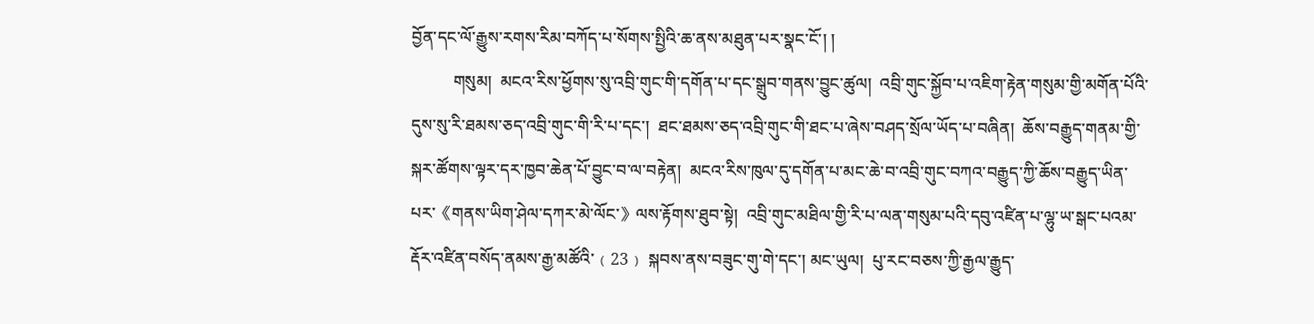བྱོན་དང་ལོ་རྒྱུས་རགས་རིམ་བཀོད་པ་སོགས་སྤྱིའི་ཆ་ནས་མཐུན་པར་སྣང་ངོ་། །
          གསུམ།  མངའ་རིས་ཕྱོགས་སུ་འབྲི་གུང་གི་དགོན་པ་དང་སྒྲུབ་གནས་བྱུང་ཚུལ།  འབྲི་གུང་སྐྱོབ་པ་འཇིག་རྟེན་གསུམ་གྱི་མགོན་པོའི་དུས་སུ་རི་ཐམས་ཅད་འབྲི་གུང་གི་རི་པ་དང་།  ཐང་ཐམས་ཅད་འབྲི་གུང་གི་ཐང་པ་ཞེས་བཤད་སྲོལ་ཡོད་པ་བཞིན།  ཆོས་བརྒྱུད་གནམ་གྱི་སྐར་ཚོགས་ལྟར་དར་ཁྱབ་ཆེན་པོ་བྱུང་བ་ལ་བརྟེན།  མངའ་རིས་ཁུལ་དུ་དགོན་པ་མང་ཆེ་བ་འབྲི་གུང་བཀའ་བརྒྱུད་ཀྱི་ཆོས་བརྒྱུད་ཡིན་པར་《གནས་ཡིག་ཤེལ་དཀར་མེ་ལོང་》ལས་རྟོགས་ཐུབ་སྟེ།  འབྲི་གུང་མཐིལ་གྱི་རི་པ་ལན་གསུམ་པའི་དབུ་འཛིན་པ་ལྷུ་ཡ་སྒང་པའམ་རྡོར་འཛིན་བསོད་ནམས་རྒྱ་མཚོའི་﹙23﹚ སྐབས་ནས་བཟུང་གུ་གེ་དང་། མང་ཡུལ།  པུ་རང་བཅས་ཀྱི་རྒྱལ་རྒྱུད་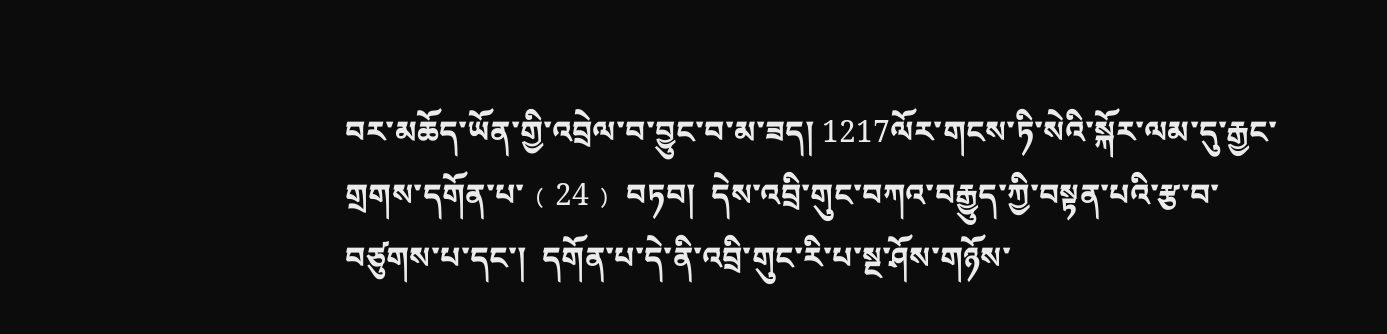བར་མཆོད་ཡོན་གྱི་འབྲེལ་བ་བྱུང་བ་མ་ཟད། 1217ལོར་གངས་ཏི་སེའི་སྐོར་ལམ་དུ་རྒྱང་གྲགས་དགོན་པ་﹙24﹚ བཏབ།  དེས་འབྲི་གུང་བཀའ་བརྒྱུད་ཀྱི་བསྟན་པའི་རྩ་བ་བཙུགས་པ་དང་།  དགོན་པ་དེ་ནི་འབྲི་གུང་རི་པ་སྔ་ཤོས་གཉོས་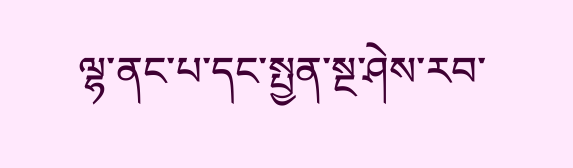ལྷ་ནང་པ་དང་སྤྱན་སྔ་ཤེས་རབ་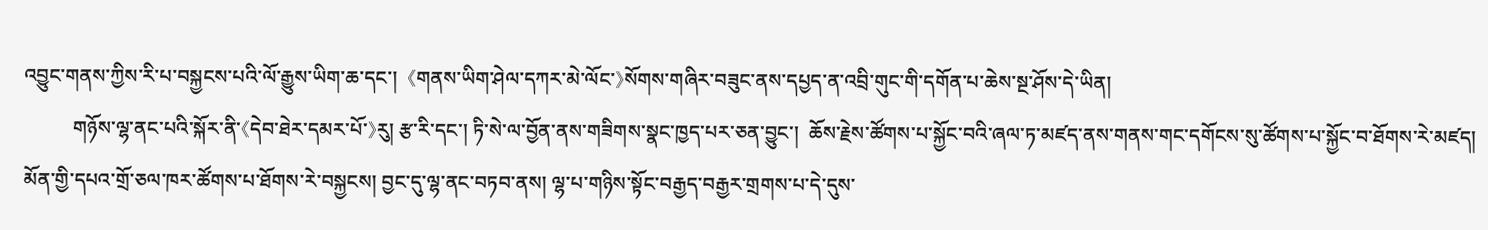འབྱུང་གནས་ཀྱིས་རི་པ་བསྐྱངས་པའི་ལོ་རྒྱུས་ཡིག་ཆ་དང་།  《གནས་ཡིག་ཤེལ་དཀར་མེ་ལོང་》སོགས་གཞིར་བཟུང་ནས་དཔྱད་ན་འབྲི་གུང་གི་དགོན་པ་ཆེས་སྔ་ཤོས་དེ་ཡིན།
          གཉོས་ལྷ་ནང་པའི་སྐོར་ནི་《དེབ་ཐེར་དམར་པོ་》རུ། རྩ་རི་དང་། ཏི་སེ་ལ་བྱོན་ནས་གཟིགས་སྣང་ཁྱད་པར་ཅན་བྱུང་།  ཆོས་རྗེས་ཚོགས་པ་སྐྱོང་བའི་ཞལ་ཏ་མཛད་ནས་གནས་གང་དགོངས་སུ་ཚོགས་པ་སྐྱོང་བ་ཐོགས་རེ་མཛད། མོན་གྱི་དཔའ་གྲོ་ཅལ་ཁར་ཚོགས་པ་ཐོགས་རེ་བསྐྱངས། བྱང་དུ་ལྷ་ནང་བཏབ་ནས། ལྷ་པ་གཉིས་སྟོང་བརྒྱད་བརྒྱར་གྲགས་པ་དེ་དུས་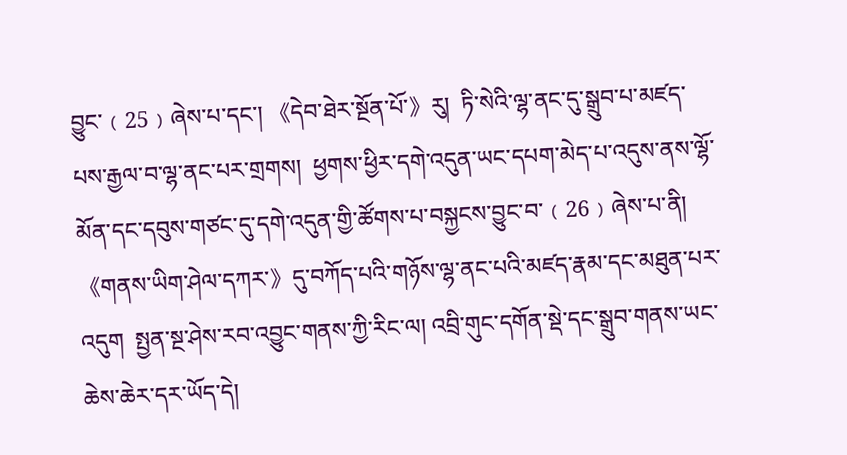བྱུང་﹙25﹚ཞེས་པ་དང་། 《དེབ་ཐེར་སྔོན་པོ་》རུ།  ཏི་སེའི་ལྷ་ནང་དུ་སྒྲུབ་པ་མཛད་པས་རྒྱལ་བ་ལྷ་ནང་པར་གྲགས།  ཕྱགས་ཕྱིར་དགེ་འདུན་ཡང་དཔག་མེད་པ་འདུས་ནས་ལྷོ་མོན་དང་དབུས་གཙང་དུ་དགེ་འདུན་གྱི་ཚོགས་པ་བསྐྱངས་བྱུང་བ་﹙26﹚ཞེས་པ་ནི། 《གནས་ཡིག་ཤེལ་དཀར་》དུ་བཀོད་པའི་གཉོས་ལྷ་ནང་པའི་མཛད་རྣམ་དང་མཐུན་པར་འདུག  སྤྱན་སྔ་ཤེས་རབ་འབྱུང་གནས་ཀྱི་རིང་ལ། འབྲི་གུང་དགོན་སྡེ་དང་སྒྲུབ་གནས་ཡང་ཆེས་ཆེར་དར་ཡོད་དེ།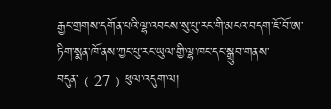རྒྱང་གྲགས་དགོན་པའི་ལྷ་འབངས་སུ་པུ་རང་གི་མངའ་བདག་ཇོ་བོ་ཨ་ཏིག་སྨན་ཁོ་ནས་ཀྱང་པུ་རང་ཡུལ་གྱི་ལྷ་ཁང་དང་སྒྲུབ་གནས་བདུན་﹙27﹚ཕུལ་འདུག་ལ།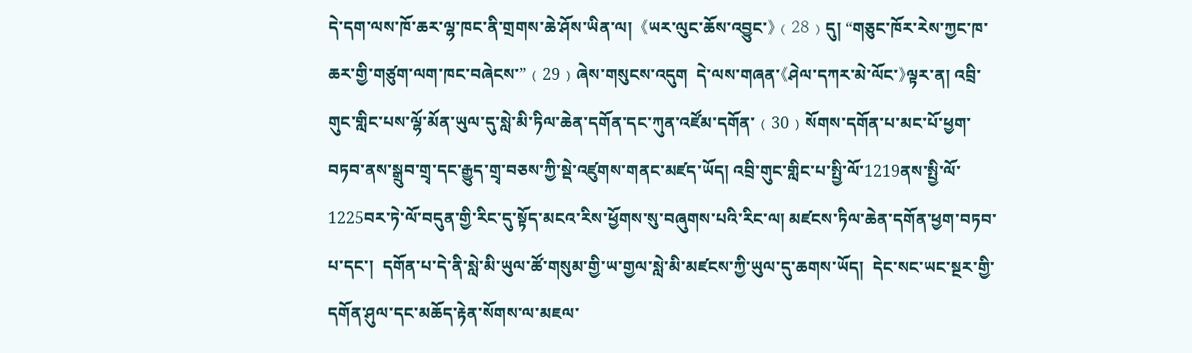དེ་དག་ལས་ཁོ་ཆར་ལྷ་ཁང་ནི་གྲགས་ཆེ་ཤོས་ཡིན་ལ།  《ཡར་ལུང་ཆོས་འབྱུང་》﹙28﹚དུ། “གཅུང་ཁོར་རེས་ཀྱང་ཁ་ཆར་གྱི་གཙུག་ལག་ཁང་བཞེངས་”﹙29﹚ཞེས་གསུངས་འདུག  དེ་ལས་གཞན་《ཤེལ་དཀར་མེ་ལོང་》ལྟར་ན། འབྲི་གུང་གླིང་པས་ལྷོ་མོན་ཡུལ་དུ་སླེ་མི་ཏིལ་ཆེན་དགོན་དང་ཀུན་འཛོམ་དགོན་﹙30﹚སོགས་དགོན་པ་མང་པོ་ཕྱག་བཏབ་ནས་སྒྲུབ་གྲྭ་དང་རྒྱུད་གྲྭ་བཅས་ཀྱི་སྡེ་འཛུགས་གནང་མཛད་ཡོད། འབྲི་གུང་གླིང་པ་སྤྱི་ལོ་1219ནས་སྤྱི་ལོ་1225བར་ཏེ་ལོ་བདུན་གྱི་རིང་དུ་སྟོད་མངའ་རིས་ཕྱོགས་སུ་བཞུགས་པའི་རིང་ལ། མཛངས་ཏིལ་ཆེན་དགོན་ཕྱག་བཏབ་པ་དང་།  དགོན་པ་དེ་ནི་སླེ་མི་ཡུལ་ཚོ་གསུམ་གྱི་ཡ་གྱལ་སླེ་མི་མཛངས་ཀྱི་ཡུལ་དུ་ཆགས་ཡོད།  དེང་སང་ཡང་སྔར་གྱི་དགོན་ཤུལ་དང་མཆོད་རྟེན་སོགས་ལ་མཇལ་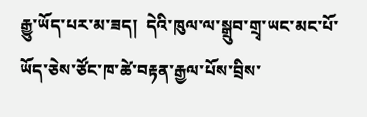རྒྱུ་ཡོད་པར་མ་ཟད།  དེའི་ཁུལ་ལ་སྒྲུབ་གྲྭ་ཡང་མང་པོ་ཡོད་ཅེས་ཙོང་ཁ་ཚེ་བརྟན་རྒྱལ་པོས་བྲིས་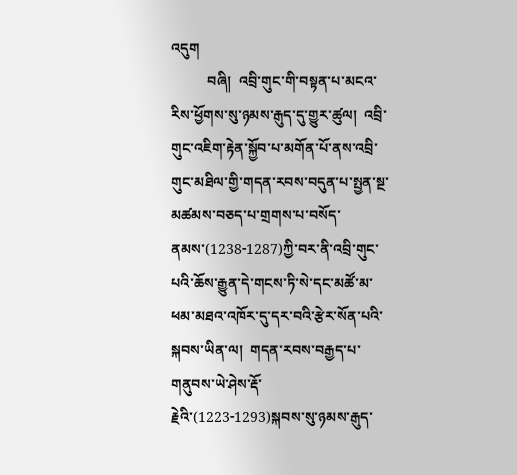འདུག
          བཞི།  འབྲི་གུང་གི་བསྟན་པ་མངའ་རིས་ཕྱོགས་སུ་ཉམས་རྒུད་དུ་གྱུར་ཚུལ།  འབྲི་གུང་འཇིག་རྟེན་སྐྱོབ་པ་མགོན་པོ་ནས་འབྲི་གུང་མཐིལ་གྱི་གདན་རབས་བདུན་པ་སྤྱན་སྔ་མཚམས་བཅད་པ་གྲགས་པ་བསོད་ནམས་(1238-1287)ཀྱི་བར་ནི་འབྲི་གུང་པའི་ཆོས་རྒྱུན་དེ་གངས་ཏི་སེ་དང་མཚོ་མ་ཕམ་མཐའ་འཁོར་དུ་དར་བའི་རྩེར་སོན་པའི་སྐབས་ཡིན་ལ།  གདན་རབས་བརྒྱད་པ་གནུབས་ཡེ་ཤེས་རྡོ་རྗེའི་(1223-1293)སྐབས་སུ་ཉམས་རྒུད་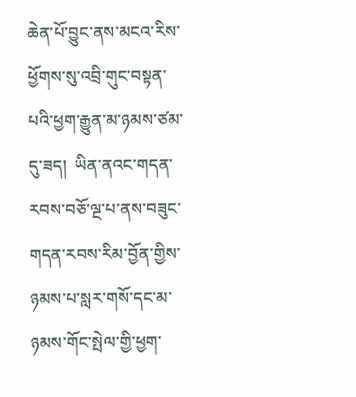ཆེན་པོ་བྱུང་ནས་མངའ་རིས་ཕྱོགས་སུ་འབྲི་གུང་བསྟན་པའི་ཕྱག་རྒྱུན་མ་ཉམས་ཙམ་དུ་ཟད།  ཡིན་ནའང་གདན་རབས་བཅོ་ལྔ་པ་ནས་བཟུང་གདན་རབས་རིམ་བྱོན་གྱིས་ཉམས་པ་སླར་གསོ་དང་མ་ཉམས་གོང་སྤེལ་གྱི་ཕྱག་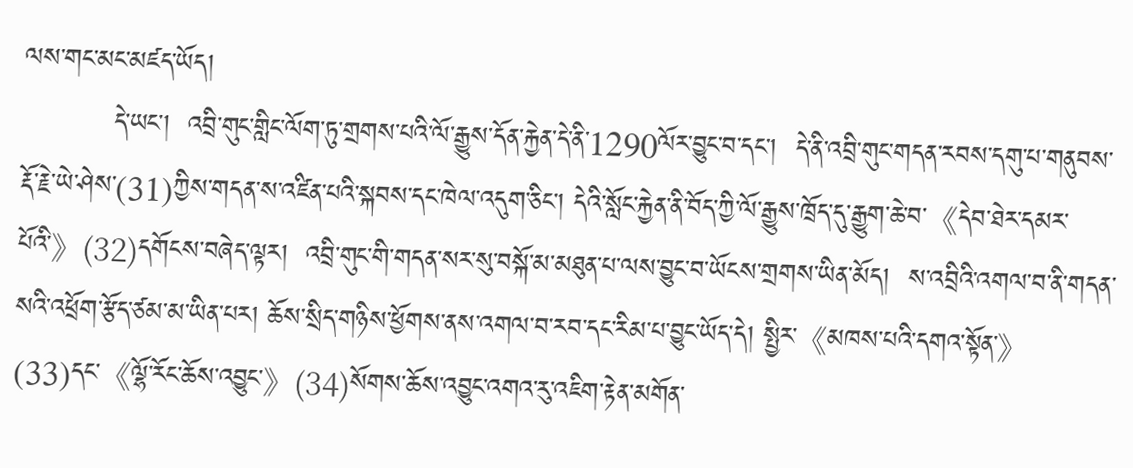ལས་གང་མང་མཛད་ཡོད།
          དེ་ཡང་།  འབྲི་གུང་གླིང་ལོག་ཏུ་གྲགས་པའི་ལོ་རྒྱུས་དོན་རྐྱེན་དེ་ནི་1290ལོར་བྱུང་བ་དང་།  དེ་ནི་འབྲི་གུང་གདན་རབས་དགུ་པ་གནུབས་རྡོ་རྗེ་ཡེ་ཤེས་(31)ཀྱིས་གདན་ས་འཛིན་པའི་སྐབས་དང་ཁེལ་འདུག་ཅིང་། དེའི་སློང་རྐྱེན་ནི་བོད་ཀྱི་ལོ་རྒྱུས་ཁྲོད་དུ་རྒྱུག་ཆེ་བ་《དེབ་ཐེར་དམར་པོའི་》(32)དགོངས་བཞེད་ལྟར།  འབྲི་གུང་གི་གདན་སར་སུ་བསྐོ་མ་མཐུན་པ་ལས་བྱུང་བ་ཡོངས་གྲགས་ཡིན་མོད།  ས་འབྲིའི་འགལ་བ་ནི་གདན་སའི་འཕྲོག་རྩོད་ཙམ་མ་ཡིན་པར། ཆོས་སྲིད་གཉིས་ཕྱོགས་ནས་འགལ་བ་རབ་དང་རིམ་པ་བྱུང་ཡོད་དེ། སྤྱིར་《མཁས་པའི་དགའ་སྟོན་》(33)དང་《ལྷོ་རོང་ཆོས་འབྱུང་》(34)སོགས་ཆོས་འབྱུང་འགའ་རུ་འཇིག་རྟེན་མགོན་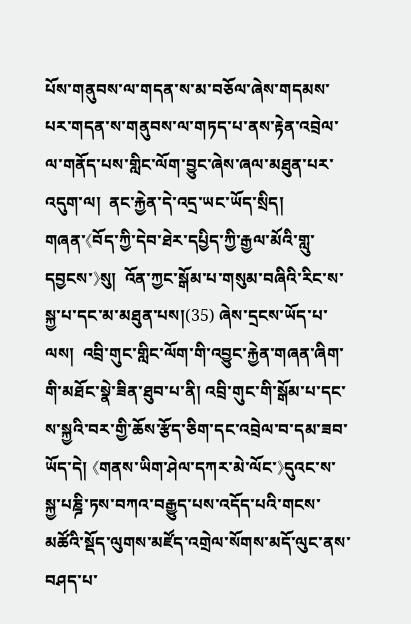པོས་གནུབས་ལ་གདན་ས་མ་བཅོལ་ཞེས་གདམས་པར་གདན་ས་གནུབས་ལ་གཏད་པ་ནས་རྟེན་འབྲེལ་ལ་གནོད་པས་གླིང་ལོག་བྱུང་ཞེས་ཞལ་མཐུན་པར་འདུག་ལ།  ནང་རྐྱེན་དེ་འདྲ་ཡང་ཡོད་སྲིད།  གཞན་《བོད་ཀྱི་དེབ་ཐེར་དཔྱིད་ཀྱི་རྒྱལ་མོའི་གླུ་དབྱངས་》སུ།  འོན་ཀྱང་སྒོམ་པ་གསུམ་བཞིའི་རིང་ས་སྐྱ་པ་དང་མ་མཐུན་པས།(35) ཞེས་དྲངས་ཡོད་པ་ལས།  འབྲི་གུང་གླིང་ལོག་གི་འབྱུང་རྐྱེན་གཞན་ཞིག་གི་མཐོང་སྣེ་ཟིན་ཐུབ་པ་ནི། འབྲི་གུང་གི་སྒོམ་པ་དང་ས་སྐྱའི་བར་གྱི་ཆོས་རྩོད་ཅིག་དང་འབྲེལ་བ་དམ་ཟབ་ཡོད་དེ། 《གནས་ཡིག་ཤེལ་དཀར་མེ་ལོང་》དུའང་ས་སྐྱ་པཎྜི་ཏས་བཀའ་བརྒྱུད་པས་འདོད་པའི་གངས་མཚོའི་སྡོད་ལུགས་མཛོད་འགྲེལ་སོགས་མདོ་ལུང་ནས་བཤད་པ་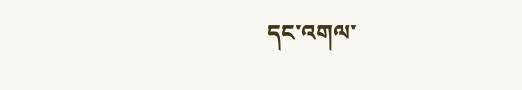དང་འགལ་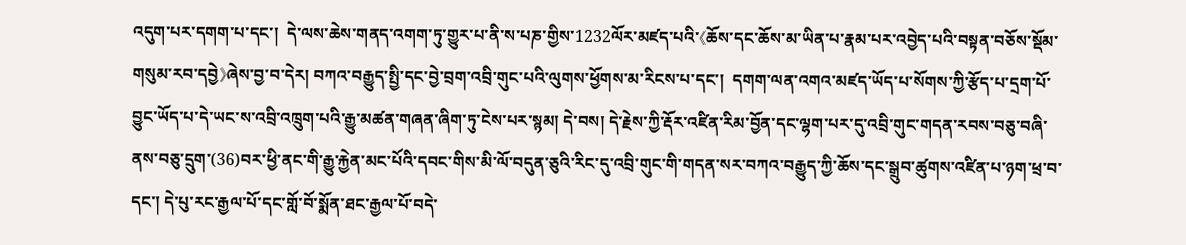འདུག་པར་དགག་པ་དང་།  དེ་ལས་ཆེས་གནད་འགག་ཏུ་གྱུར་པ་ནི་ས་པཎ་གྱིས་1232ལོར་མཛད་པའི་《ཆོས་དང་ཆོས་མ་ཡིན་པ་རྣམ་པར་འབྱེད་པའི་བསྟན་བཅོས་སྡོམ་གསུམ་རབ་དབྱེ》ཞེས་བྱ་བ་དེར། བཀའ་བརྒྱུད་སྤྱི་དང་བྱེ་བྲག་འབྲི་གུང་པའི་ལུགས་ཕྱོགས་མ་རིངས་པ་དང་།  དགག་ལན་འགའ་མཛད་ཡོད་པ་སོགས་ཀྱི་རྩོད་པ་དྲག་པོ་བྱུང་ཡོད་པ་དེ་ཡང་ས་འབྲི་འཁྲུག་པའི་རྒྱུ་མཚན་གཞན་ཞིག་ཏུ་ངེས་པར་སྙམ། དེ་བས། དེ་རྗེས་ཀྱི་རྡོར་འཛིན་རིམ་བྱོན་དང་ལྷག་པར་དུ་འབྲི་གུང་གདན་རབས་བཅུ་བཞི་ནས་བཅུ་དྲུག་(36)བར་ཕྱི་ནང་གི་རྒྱུ་རྐྱེན་མང་པོའི་དབང་གིས་མི་ལོ་བདུན་ཅུའི་རིང་དུ་འབྲི་གུང་གི་གདན་སར་བཀའ་བརྒྱུད་ཀྱི་ཆོས་དང་སྒྲུབ་ཚུགས་འཛིན་པ་ཉག་ཕྲ་བ་དང་། དེ་པུ་རང་རྒྱལ་པོ་དང་གློ་བོ་སྨོན་ཐང་རྒྱལ་པོ་བདེ་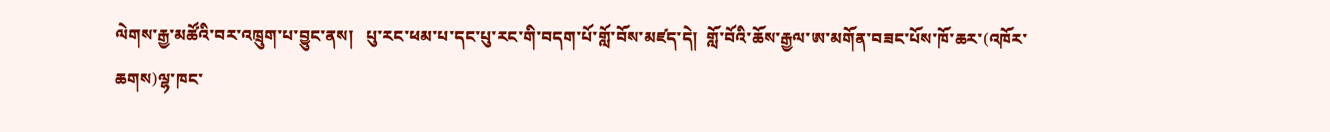ལེགས་རྒྱ་མཚོའི་བར་འཁྲུག་པ་བྱུང་ནས།   པུ་རང་ཕམ་པ་དང་པུ་རང་གི་བདག་པོ་གློ་བོས་མཛད་དེ།  གློ་བོའི་ཆོས་རྒྱལ་ཨ་མགོན་བཟང་པོས་ཁོ་ཆར་(འཁོར་ཆགས)ལྷ་ཁང་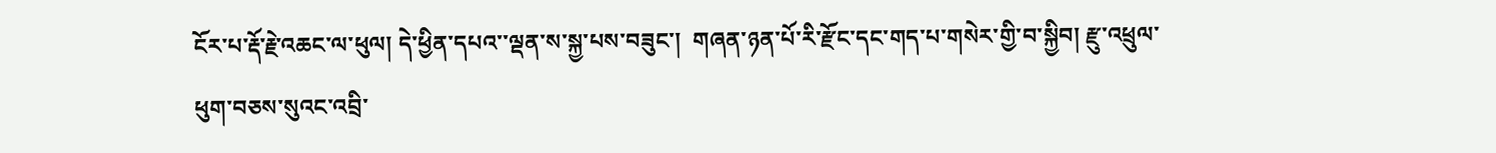ངོར་པ་རྡོ་རྗེ་འཆང་ལ་ཕུལ། དེ་ཕྱིན་དཔའ་་ལྡན་ས་སྐྱ་པས་བཟུང་།  གཞན་ཉན་པོ་རི་རྫོང་དང་གད་པ་གསེར་གྱི་བ་སྐྱིབ། རྫུ་འཕྲུལ་ཕུག་བཅས་སུའང་འབྲི་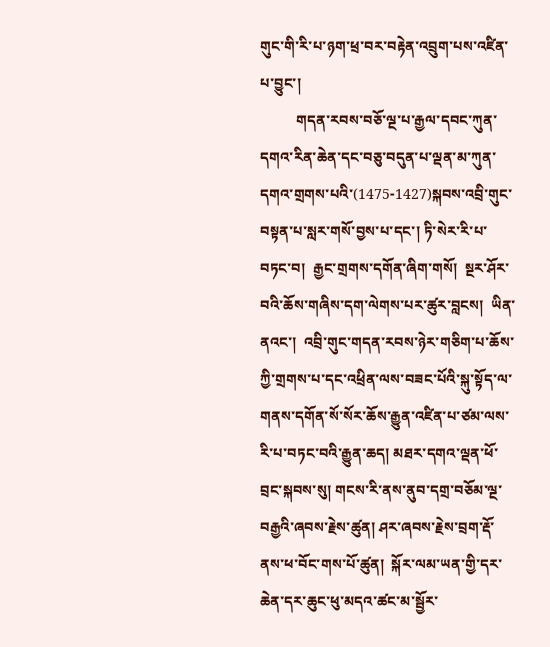གུང་གི་རི་པ་ཉག་ཕྲ་བར་བརྟེན་འབྲུག་པས་འཛིན་པ་བྱུང་།
          གདན་རབས་བཅོ་ལྔ་པ་རྒྱལ་དབང་ཀུན་དགའ་རིན་ཆེན་དང་བཅུ་བདུན་པ་ལྡན་མ་ཀུན་དགའ་གྲགས་པའི་(1475-1427)སྐབས་འབྲི་གུང་བསྟན་པ་སླར་གསོ་བྱས་པ་དང་། ཏི་སེར་རི་པ་བཏང་བ།  རྒྱང་གྲགས་དགོན་ཞིག་གསོ།  སྔར་ཤོར་བའི་ཆོས་གཞིས་དག་ལེགས་པར་ཚུར་བླངས།  ཡིན་ནའང་།  འབྲི་གུང་གདན་རབས་ཉེར་གཅིག་པ་ཆོས་ཀྱི་གྲགས་པ་དང་འཕྲིན་ལས་བཟང་པོའི་སྐུ་སྟོད་ལ་གནས་དགོན་སོ་སོར་ཆོས་རྒྱུན་འཛིན་པ་ཙམ་ལས་རི་པ་བཏང་བའི་རྒྱུན་ཆད། མཐར་དགའ་ལྡན་ཕོ་བྲང་སྐབས་སུ། གངས་རི་ནས་ནུབ་དགྲ་བཅོམ་ལྔ་བརྒྱའི་ཞབས་རྗེས་ཚུན། ཤར་ཞབས་རྗེས་བྲག་རྡོ་ནས་ཕ་བོང་གས་པོ་ཚུན།  སྐོར་ལམ་ཡན་གྱི་དར་ཆེན་དར་ཆུང་ཕུ་མདའ་ཚང་མ་སྦྱོར་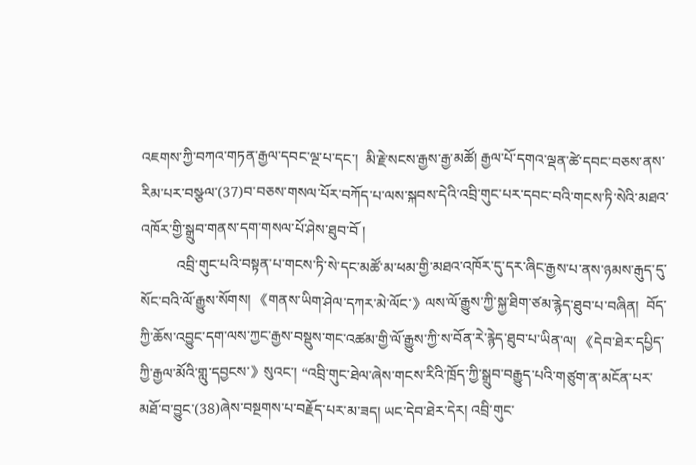འཇགས་ཀྱི་བཀའ་གཏན་རྒྱལ་དབང་ལྔ་པ་དང་།  མི་རྗེ་སངས་རྒྱས་རྒྱ་མཚོ། རྒྱལ་པོ་དགའ་ལྡན་ཚེ་དབང་བཅས་ནས་རིམ་པར་བསྩལ་(37)བ་བཅས་གསལ་པོར་བཀོད་པ་ལས་སྐབས་དེའི་འབྲི་གུང་པར་དབང་བའི་གངས་ཏི་སེའི་མཐའ་འཁོར་གྱི་སྒྲུབ་གནས་དག་གསལ་པོ་ཤེས་ཐུབ་བོ །
          འབྲི་གུང་པའི་བསྟན་པ་གངས་ཏི་སེ་དང་མཚོ་མ་ཕམ་གྱི་མཐའ་འཁོར་དུ་དར་ཞིང་རྒྱས་པ་ནས་ཉམས་རྒུད་དུ་སོང་བའི་ལོ་རྒྱུས་སོགས། 《གནས་ཡིག་ཤེལ་དཀར་མེ་ལོང་》ལས་ལོ་རྒྱུས་ཀྱི་སྐྱ་ཐིག་ཙམ་རྙེད་ཐུབ་པ་བཞིན།  བོད་ཀྱི་ཆོས་འབྱུང་དག་ལས་ཀྱང་རྒྱས་བསྡུས་གང་འཚམ་གྱི་ལོ་རྒྱུས་ཀྱི་ས་བོན་རེ་རྙེད་ཐུབ་པ་ཡིན་ལ། 《དེབ་ཐེར་དཔྱིད་ཀྱི་རྒྱལ་མོའི་གླུ་དབྱངས་》སུའང་། “འབྲི་གུང་ཐེལ་ཞེས་གངས་རིའི་ཁྲོད་ཀྱི་སྒྲུབ་བརྒྱུད་པའི་གཙུག་ན་མངོན་པར་མཐོ་བ་བྱུང་(38)ཞེས་བསྔགས་པ་བརྗོད་པར་མ་ཟད། ཡང་དེབ་ཐེར་དེར། འབྲི་གུང་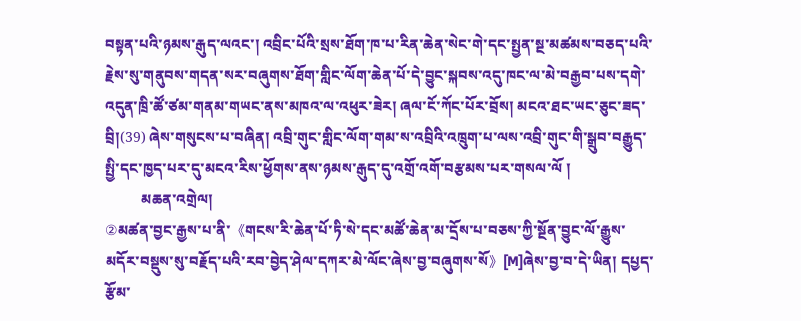བསྟན་པའི་ཉམས་རྒུད་ལའང་། འབྲིང་པོའི་སྲས་ཐོག་ཁ་པ་རིན་ཆེན་སེང་གེ་དང་སྤྱན་སྔ་མཚམས་བཅད་པའི་རྗེས་སུ་གནུབས་གདན་སར་བཞུགས་ཐོག་གླིང་ལོག་ཆེན་པོ་དེ་བྱུང་སྐབས་འདུ་ཁང་ལ་མེ་བརྒྱབ་པས་དགེ་འདུན་ཁྲི་ཚོ་ཙམ་གནམ་གཡང་ནས་མཁའ་ལ་འཕུར་ཟེར། ཞལ་ངོ་ཀོང་པོར་བྲོས། མངའ་ཐང་ཡང་ཅུང་ཟད་བྲི།(39) ཞེས་གསུངས་པ་བཞིན། འབྲི་གུང་གླིང་ལོག་གམ་ས་འབྲིའི་འཁྲུག་པ་ལས་འབྲི་གུང་གི་སྒྲུབ་བརྒྱུད་སྤྱི་དང་ཁྱད་པར་དུ་མངའ་རིས་ཕྱོགས་ནས་ཉམས་རྒུད་དུ་འགྲོ་འགོ་བརྩམས་པར་གསལ་ལོ །
          མཆན་འགྲེལ།
②མཚན་བྱང་རྒྱས་པ་ནི་《གངས་རི་ཆེན་པོ་ཏི་སེ་དང་མཚོ་ཆེན་མ་དྲོས་པ་བཅས་ཀྱི་སྔོན་བྱུང་ལོ་རྒྱུས་མདོར་བསྡུས་སུ་བརྗོད་པའི་རབ་བྱེད་ཤེལ་དཀར་མེ་ལོང་ཞེས་བྱ་བཞུགས་སོ》[M]ཞེས་བྱ་བ་དེ་ཡིན། དཔྱད་རྩོམ་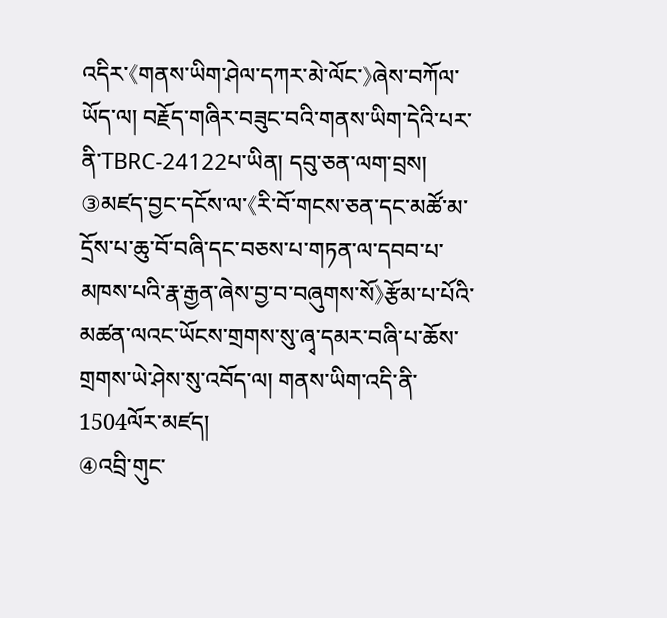འདིར་《གནས་ཡིག་ཤེལ་དཀར་མེ་ལོང་》ཞེས་བཀོལ་ཡོད་ལ། བརྗོད་གཞིར་བཟུང་བའི་གནས་ཡིག་དེའི་པར་ནི་TBRC-24122པ་ཡིན། དབུ་ཅན་ལག་བྲས།
③མཛད་བྱང་དངོས་ལ་《རི་བོ་གངས་ཅན་དང་མཚོ་མ་དྲོས་པ་ཆུ་བོ་བཞི་དང་བཅས་པ་གཏན་ལ་དབབ་པ་མཁས་པའི་རྣ་རྒྱན་ཞེས་བྱ་བ་བཞུགས་སོ》རྩོམ་པ་པོའི་མཚན་ལའང་ཡོངས་གྲགས་སུ་ཞྭ་དམར་བཞི་པ་ཆོས་གྲགས་ཡེ་ཤེས་སུ་འབོད་ལ། གནས་ཡིག་འདི་ནི་1504ལོར་མཛད།
④འབྲི་གུང་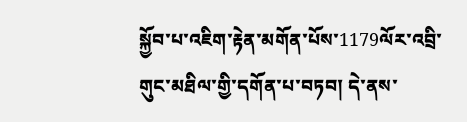སྐྱོབ་པ་འཇིག་རྟེན་མགོན་པོས་1179ལོར་འབྲི་གུང་མཐིལ་གྱི་དགོན་པ་བཏབ། དེ་ནས་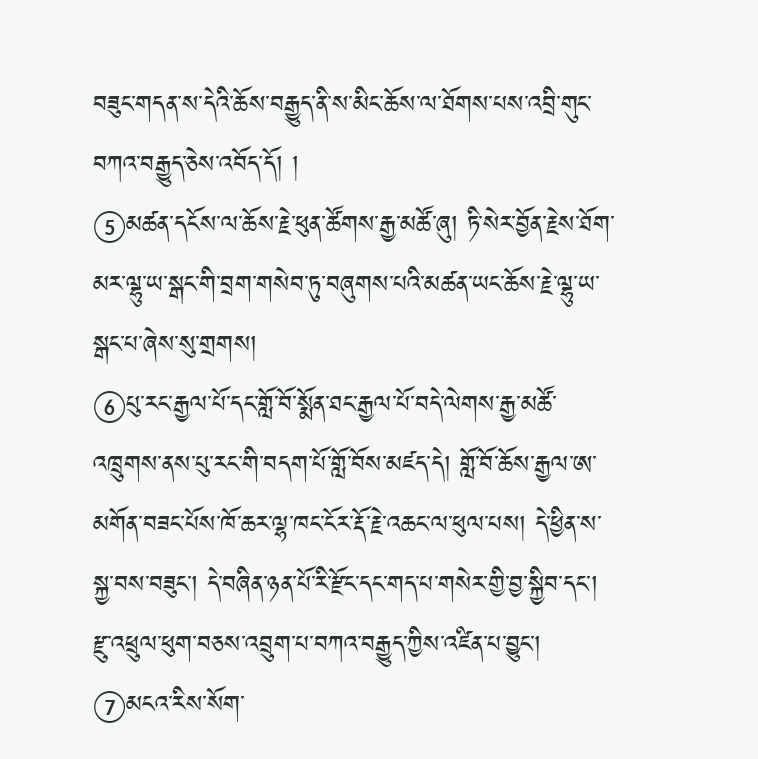བཟུང་གདན་ས་དེའི་ཆོས་བརྒྱུད་ནི་ས་མིང་ཆོས་ལ་ཐོགས་པས་འབྲི་གུང་བཀའ་བརྒྱུད་ཅེས་འབོད་དོ། །
⑤མཚན་དངོས་ལ་ཆོས་རྗེ་ཕུན་ཚོགས་རྒྱ་མཚོ་ཞུ། ཏི་སེར་བྱོན་རྗེས་ཐོག་མར་ལྷུ་ཡ་སྒང་གི་བྲག་གསེབ་ཏུ་བཞུགས་པའི་མཚན་ཡང་ཆོས་རྗེ་ལྷུ་ཡ་སྒང་པ་ཞེས་སུ་གྲགས།
⑥པུ་རང་རྒྱལ་པོ་དང་གློ་བོ་སྨོན་ཐང་རྒྱལ་པོ་བདེ་ལེགས་རྒྱ་མཚོ་འཁྲུགས་ནས་པུ་རང་གི་བདག་པོ་གློ་བོས་མཛད་དེ། གློ་བོ་ཆོས་རྒྱལ་ཨ་མགོན་བཟང་པོས་ཁོ་ཆར་ལྷ་ཁང་ངོར་རྡོ་རྗེ་འཆང་ལ་ཕུལ་པས། དེ་ཕྱིན་ས་སྐྱ་བས་བཟུང་། དེ་བཞིན་ཉན་པོ་རི་རྫོང་དང་གད་པ་གསེར་གྱི་བྱ་སྐྱིབ་དང་། རྫུ་འཕྲུལ་ཕུག་བཅས་འབྲུག་པ་བཀའ་བརྒྱུད་ཀྱིས་འཛིན་པ་བྱུང་།
⑦མངའ་རིས་སོག་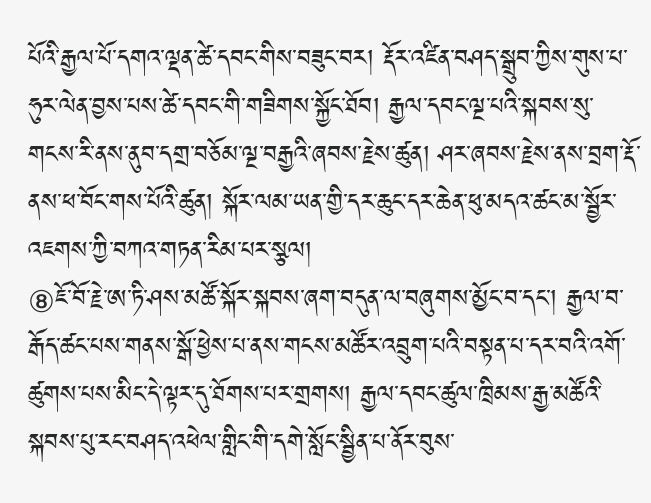པོའི་རྒྱལ་པོ་དགའ་ལྡན་ཚེ་དབང་གིས་བཟུང་བར། རྡོར་འཛིན་བཤད་སྒྲུབ་ཀྱིས་གུས་པ་ཧུར་ལེན་བྱས་པས་ཚེ་དབང་གི་གཟིགས་སྐྱོང་ཐོབ། རྒྱལ་དབང་ལྔ་པའི་སྐབས་སུ་གངས་རི་ནས་ནུབ་དགྲ་བཅོམ་ལྔ་བརྒྱའི་ཞབས་རྗེས་ཚུན། ཤར་ཞབས་རྗེས་ནས་བྲག་རྡོ་ནས་ཕ་བོང་གས་པོའི་ཚུན། སྐོར་ལམ་ཡན་གྱི་དར་ཆུང་དར་ཆེན་ཕུ་མདའ་ཚང་མ་སྦྱོར་འཇགས་ཀྱི་བཀའ་གཏན་རིམ་པར་སྩལ།
⑧ཇོ་བོ་རྗེ་ཨ་ཏི་ཤས་མཚོ་སྐོར་སྐབས་ཞག་བདུན་ལ་བཞུགས་མྱོང་བ་དང་། རྒྱལ་བ་རྒོད་ཚང་པས་གནས་སྒོ་ཕྱེས་པ་ནས་གངས་མཚོར་འབྲུག་པའི་བསྟན་པ་དར་བའི་འགོ་ཚུགས་པས་མིང་དེ་ལྟར་དུ་ཐོགས་པར་གྲགས། རྒྱལ་དབང་ཚུལ་ཁྲིམས་རྒྱ་མཚོའི་སྐབས་པུ་རང་བཤད་འཕེལ་གླིང་གི་དགེ་སློང་སྦྱིན་པ་ནོར་བུས་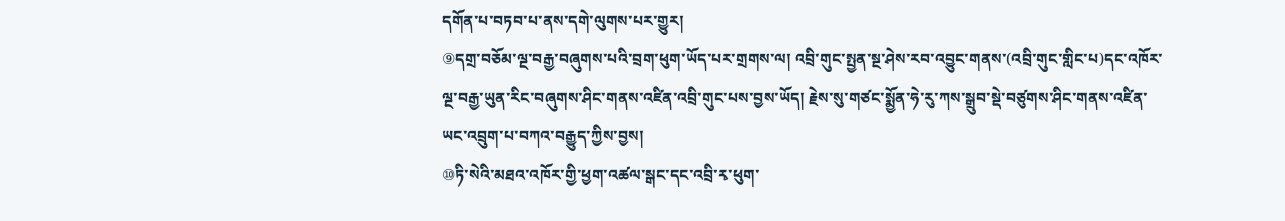དགོན་པ་བཏབ་པ་ནས་དགེ་ལུགས་པར་གྱུར།
⑨དགྲ་བཅོམ་ལྔ་བརྒྱ་བཞུགས་པའི་བྲག་ཕུག་ཡོད་པར་གྲགས་ལ། འབྲི་གུང་སྤྱན་སྔ་ཤེས་རབ་འབྱུང་གནས་(འབྲི་གུང་གླིང་པ)དང་འཁོར་ལྔ་བརྒྱ་ཡུན་རིང་བཞུགས་ཤིང་གནས་འཛིན་འབྲི་གུང་པས་བྱས་ཡོད། རྗེས་སུ་གཙང་སྨྱོན་ཧེ་རུ་ཀས་སྒྲུབ་སྡེ་བཙུགས་ཤིང་གནས་འཛིན་ཡང་འབྲུག་པ་བཀའ་བརྒྱུད་ཀྱིས་བྱས།
⑩ཏི་སེའི་མཐའ་འཁོར་གྱི་ཕྱག་འཚལ་སྒང་དང་འབྲི་རྭ་ཕུག་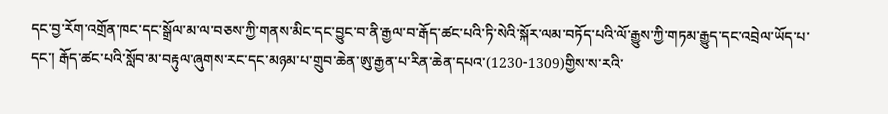དང་བྱ་རོག་འགྲོན་ཁང་དང་སྒྲོལ་མ་ལ་བཅས་ཀྱི་གནས་མིང་དང་བྱུང་བ་ནི་རྒྱལ་བ་རྒོད་ཚང་པའི་ཏི་སེའི་སྐོར་ལམ་བཏོད་པའི་ལོ་རྒྱུས་ཀྱི་གཏམ་རྒྱུད་དང་འབྲེལ་ཡོད་པ་དང་། རྒོད་ཚང་པའི་སློབ་མ་བརྟུལ་ཞུགས་རང་དང་མཉམ་པ་གྲུབ་ཆེན་ཨུ་རྒྱན་པ་རིན་ཆེན་དཔའ་(1230-1309)གྱིས་ས་རའི་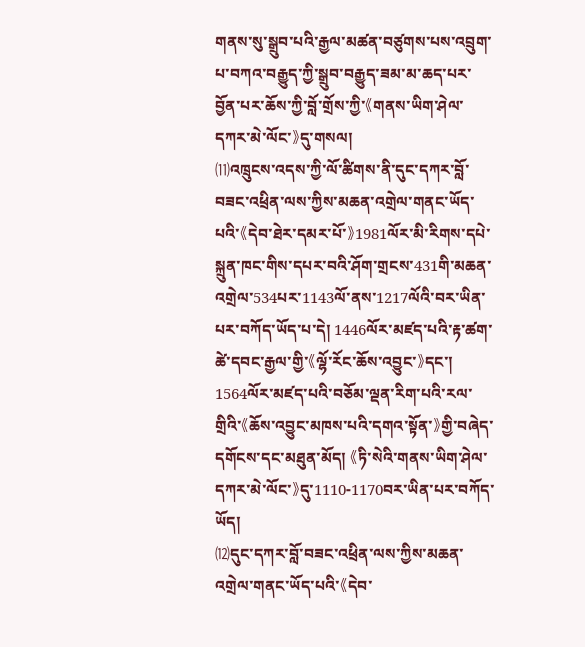གནས་སུ་སྒྲུབ་པའི་རྒྱལ་མཚན་བཙུགས་པས་འབྲུག་པ་བཀའ་བརྒྱུད་ཀྱི་སྒྲུབ་བརྒྱུད་ཟམ་མ་ཆད་པར་བྱོན་པར་ཆོས་ཀྱི་བློ་གྲོས་ཀྱི་《གནས་ཡིག་ཤེལ་དཀར་མེ་ལོང་》དུ་གསལ།
⑾འཁྲུངས་འདས་ཀྱི་ལོ་ཚིགས་ནི་དུང་དཀར་བློ་བཟང་འཕྲིན་ལས་ཀྱིས་མཆན་འགྲེལ་གནང་ཡོད་པའི་《དེབ་ཐེར་དམར་པོ་》1981ལོར་མི་རིགས་དཔེ་སྐྲུན་ཁང་གིས་དཔར་བའི་ཤོག་གྲངས་431གི་མཆན་འགྲེལ་534པར་1143ལོ་ནས་1217ལོའི་བར་ཡིན་པར་བཀོད་ཡོད་པ་དེ། 1446ལོར་མཛད་པའི་རྟ་ཚག་ཚེ་དབང་རྒྱལ་གྱི་《ལྷོ་རོང་ཆོས་འབྱུང་》དང་། 1564ལོར་མཛད་པའི་བཅོམ་ལྡན་རིག་པའི་རལ་གྲིའི་《ཆོས་འབྱུང་མཁས་པའི་དགའ་སྟོན་》གྱི་བཞེད་དགོངས་དང་མཐུན་མོད། 《ཏི་སེའི་གནས་ཡིག་ཤེལ་དཀར་མེ་ལོང་》དུ་1110-1170བར་ཡིན་པར་བཀོད་ཡོད།
⑿དུང་དཀར་བློ་བཟང་འཕྲིན་ལས་ཀྱིས་མཆན་འགྲེལ་གནང་ཡོད་པའི་《དེབ་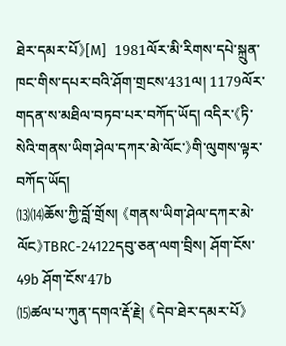ཐེར་དམར་པོ》[M]  1981ལོར་མི་རིགས་དཔེ་སྐྲུན་ཁང་གིས་དཔར་བའི་ཤོག་གྲངས་431ལ། 1179ལོར་གདན་ས་མཐིལ་བཏབ་པར་བཀོད་ཡོད། འདིར་《ཏི་སེའི་གནས་ཡིག་ཤེལ་དཀར་མེ་ལོང་》གི་ལུགས་ལྟར་བཀོད་ཡོད།
⒀⒁ཆོས་ཀྱི་བློ་གྲོས། 《གནས་ཡིག་ཤེལ་དཀར་མེ་ལོང》TBRC-24122དབུ་ཅན་ལག་བྲིས། ཤོག་ངོས་49b ཤོག་ངོས་47b
⒂ཚལ་པ་ཀུན་དགའ་རྡོ་རྗེ། 《དེབ་ཐེར་དམར་པོ》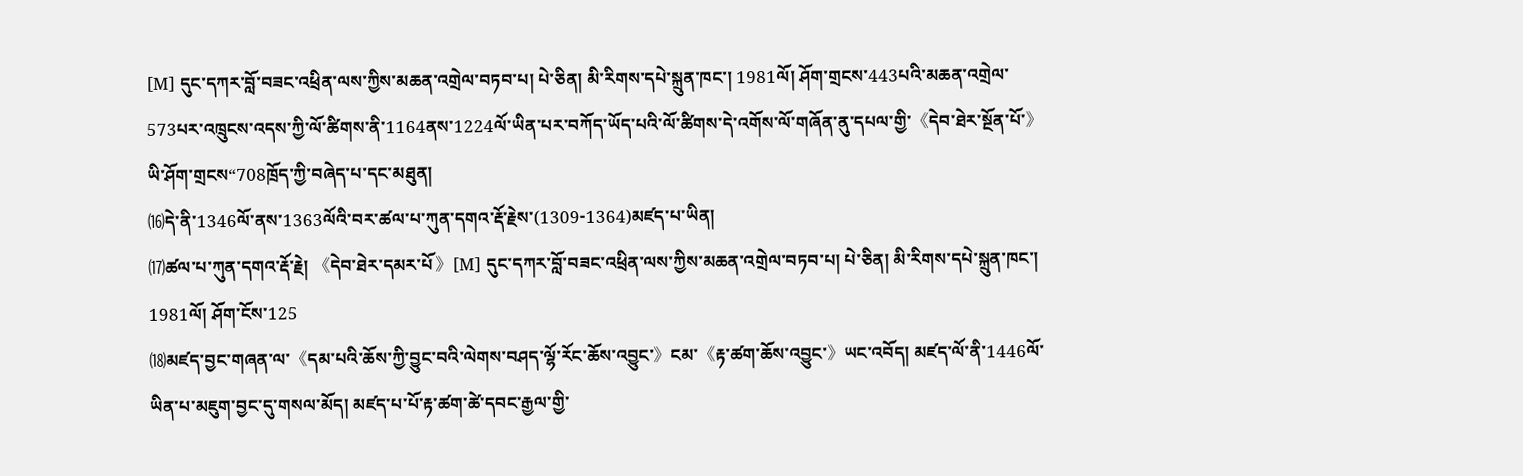[M] དུང་དཀར་བློ་བཟང་འཕྲིན་ལས་ཀྱིས་མཆན་འགྲེལ་བཏབ་པ། པེ་ཅིན། མི་རིགས་དཔེ་སྐྲུན་ཁང་། 1981ལོ། ཤོག་གྲངས་443པའི་མཆན་འགྲེལ་573པར་འཁྲུངས་འདས་ཀྱི་ལོ་ཚིགས་ནི་1164ནས་1224ལོ་ཡིན་པར་བཀོད་ཡོད་པའི་ལོ་ཚིགས་དེ་འགོས་ལོ་གཞོན་ནུ་དཔལ་གྱི་《དེབ་ཐེར་སྔོན་པོ་》ཡི་ཤོག་གྲངས“708ཁྲོད་ཀྱི་བཞེད་པ་དང་མཐུན།
⒃དེ་ནི་1346ལོ་ནས་1363ལོའི་བར་ཚལ་པ་ཀུན་དགའ་རྡོ་རྗེས་(1309-1364)མཛད་པ་ཡིན།
⒄ཚལ་པ་ཀུན་དགའ་རྡོ་རྗེ། 《དེབ་ཐེར་དམར་པོ》[M] དུང་དཀར་བློ་བཟང་འཕྲིན་ལས་ཀྱིས་མཆན་འགྲེལ་བཏབ་པ། པེ་ཅིན། མི་རིགས་དཔེ་སྐྲུན་ཁང་། 1981ལོ། ཤོག་ངོས་125
⒅མཛད་བྱང་གཞན་ལ་《དམ་པའི་ཆོས་ཀྱི་བྱུང་བའི་ལེགས་བཤད་ལྷོ་རོང་ཆོས་འབྱུང་》ངམ་《རྟ་ཚག་ཆོས་འབྱུང་》ཡང་འབོད། མཛད་ལོ་ནི་1446ལོ་ཡིན་པ་མཇུག་བྱང་དུ་གསལ་མོད། མཛད་པ་པོ་རྟ་ཚག་ཚེ་དབང་རྒྱལ་གྱི་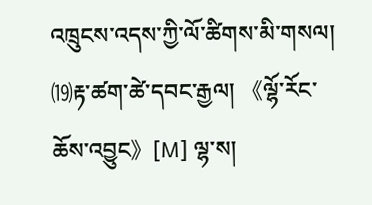འཁྲུངས་འདས་ཀྱི་ལོ་ཚིགས་མི་གསལ།
⒆རྟ་ཚག་ཚེ་དབང་རྒྱལ། 《ལྷོ་རོང་ཆོས་འབྱུང》[M] ལྷ་ས།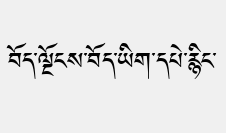བོད་ལྔོངས་བོད་ཡིག་དཔེ་རྙིང་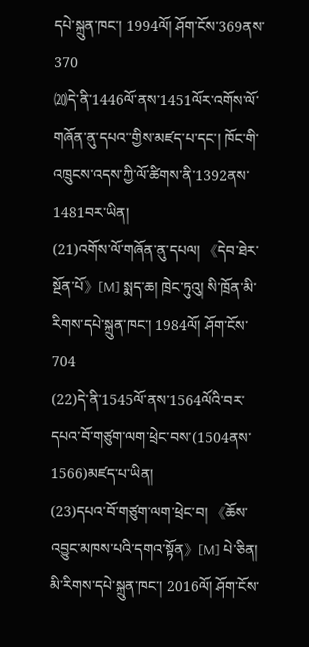དཔེ་སྐྲུན་ཁང་། 1994ལོ། ཤོག་ངོས་369ནས་370
⒇དེ་ནི་1446ལོ་ནས་1451ལོར་འགོས་ལོ་གཞོན་ནུ་དཔའ་་གྱིས་མཛད་པ་དང་། ཁོང་གི་འཁྲུངས་འདས་ཀྱི་ལོ་ཚིགས་ནི་1392ནས་1481བར་ཡིན།
(21)འགོས་ལོ་གཞོན་ནུ་དཔལ། 《དེབ་ཐེར་སྔོན་པོ》[M] སྨད་ཆ། ཁྲེང་ཏུའུ། སི་ཁྲོན་མི་རིགས་དཔེ་སྐྲུན་ཁང་། 1984ལོ། ཤོག་ངོས་704
(22)དེ་ནི་1545ལོ་ནས་1564ལོའི་བར་དཔའ་བོ་གཙུག་ལག་ཕྲེང་བས་(1504ནས་1566)མཛད་པ་ཡིན།
(23)དཔའ་བོ་གཙུག་ལག་ཕྲེང་བ། 《ཆོས་འབྱུང་མཁས་པའི་དགའ་སྟོན》[M] པེ་ཅིན། མི་རིགས་དཔེ་སྐྲུན་ཁང་། 2016ལོ། ཤོག་ངོས་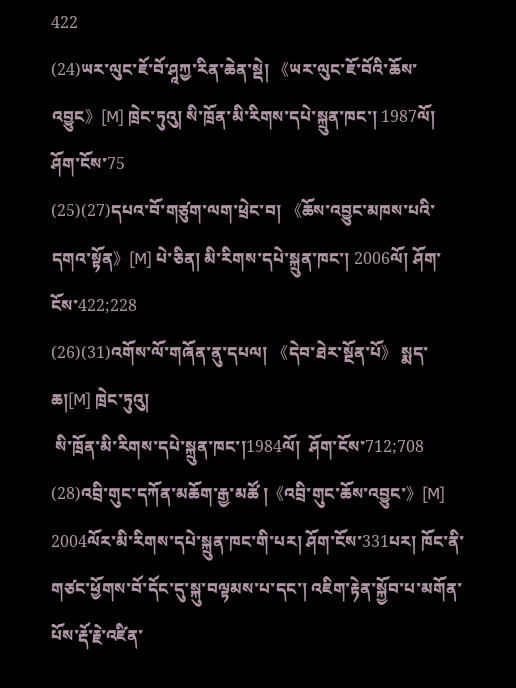422
(24)ཡར་ལུང་ཇོ་བོ་ཤཱཀྱ་རིན་ཆེན་སྡེ། 《ཡར་ལུང་ཇོ་བོའི་ཆོས་འབྱུང》[M] ཁྲེང་ཏུའུ། སི་ཁྲོན་མི་རིགས་དཔེ་སྐྲུན་ཁང་། 1987ལོ།  ཤོག་ངོས་75
(25)(27)དཔའ་བོ་གཙུག་ལག་ཕྲེང་བ། 《ཆོས་འབྱུང་མཁས་པའི་དགའ་སྟོན》[M] པེ་ཅིན། མི་རིགས་དཔེ་སྐྲུན་ཁང་། 2006ལོ། ཤོག་ངོས་422;228
(26)(31)འགོས་ལོ་གཞོན་ནུ་དཔལ། 《དེབ་ཐེར་སྔོན་པོ》 སྨད་ཆ།[M] ཁྲེང་ཏུའུ།
 སི་ཁྲོན་མི་རིགས་དཔེ་སྐྲུན་ཁང་།1984ལོ།  ཤོག་ངོས་712;708
(28)འབྲི་གུང་དཀོན་མཆོག་རྒྱ་མཚོ །《འབྲི་གུང་ཆོས་འབྱུང་》[M] 2004ལོར་མི་རིགས་དཔེ་སྐྲུན་ཁང་གི་པར། ཤོག་ངོས་331པར། ཁོང་ནི་གཙང་ཕྱོགས་བོ་དོང་དུ་སྐུ་བལྟམས་པ་དང་། འཇིག་རྟེན་སྐྱོབ་པ་མགོན་པོས་རྡོ་རྗེ་འཛིན་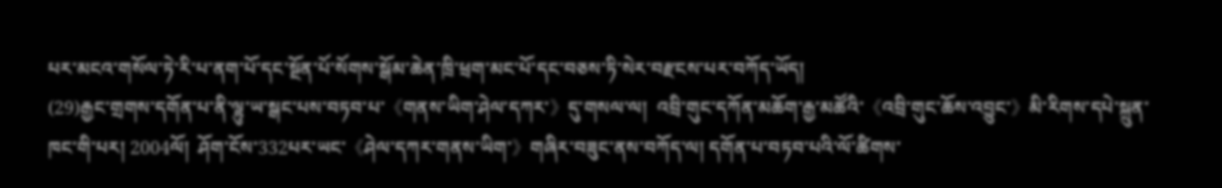པར་མངའ་གསོལ་ཏེ་རི་པ་ནག་པོ་དང་སྔོན་པོ་སོགས་སྒོམ་ཆེན་ཁྲི་ཕྲག་མང་པོ་དང་བཅས་ཏི་སེར་བརྫངས་པར་བཀོད་ཡོད།
(29)རྒྱང་གྲགས་དགོན་པ་ནི་ལྷུ་ཡ་སྒང་པས་བཏབ་པ་《གནས་ཡིག་ཤེལ་དཀར་》དུ་གསལ་ལ།  འབྲི་གུང་དཀོན་མཆོག་རྒྱ་མཚོའི་《འབྲི་གུང་ཆོས་འབྱུང་》མི་རིགས་དཔེ་སྐྲུན་ཁང་གི་པར། 2004ལོ།  ཤོག་ངོས་332པར་ཡང་《ཤེལ་དཀར་གནས་ཡིག་》གཞིར་བཟུང་ནས་བཀོད་ལ། དགོན་པ་བཏབ་པའི་ལོ་ཚིགས་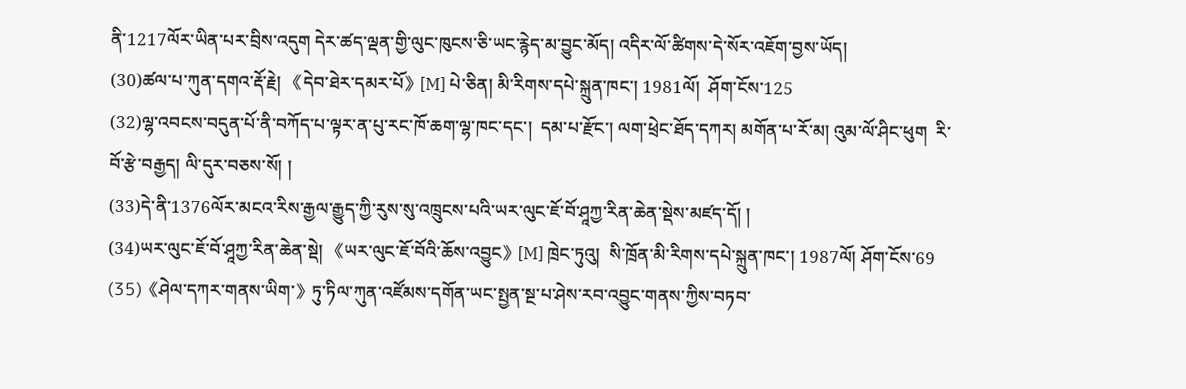ནི་1217ལོར་ཡིན་པར་བྲིས་འདུག དེར་ཚད་ལྡན་གྱི་ལུང་ཁུངས་ཅི་ཡང་རྙེད་མ་བྱུང་མོད། འདིར་ལོ་ཚིགས་དེ་སོར་འཇོག་བྱས་ཡོད།
(30)ཚལ་པ་ཀུན་དགའ་རྡོ་རྗེ། 《དེབ་ཐེར་དམར་པོ》[M] པེ་ཅིན། མི་རིགས་དཔེ་སྐྲུན་ཁང་། 1981ལོ།  ཤོག་ངོས་125
(32)ལྷ་འབངས་བདུན་པོ་ནི་བཀོད་པ་ལྟར་ན་པུ་རང་ཁོ་ཆག་ལྷ་ཁང་དང་།  དམ་པ་རྫོང་། ལག་ཕྲེང་ཐོད་དཀར། མགོན་པ་རོ་མ། འུམ་ལོ་ཤིང་ཕུག  རི་བོ་རྩེ་བརྒྱད། ལི་དུར་བཅས་སོ། །
(33)དེ་ནི་1376ལོར་མངའ་རིས་རྒྱལ་རྒྱུད་ཀྱི་རུས་སུ་འཁྲུངས་པའི་ཡར་ལུང་ཇོ་བོ་ཤཱཀྱ་རིན་ཆེན་སྡེས་མཛད་དོ། །
(34)ཡར་ལུང་ཇོ་བོ་ཤཱཀྱ་རིན་ཆེན་སྡེ། 《ཡར་ལུང་ཇོ་བོའི་ཆོས་འབྱུང》[M] ཁྲེང་ཏུའུ།  སི་ཁྲོན་མི་རིགས་དཔེ་སྐྲུན་ཁང་། 1987ལོ། ཤོག་ངོས་69
(35)《ཤེལ་དཀར་གནས་ཡིག་》ཏུ་ཏིལ་ཀུན་འཛོམས་དགོན་ཡང་སྤྱན་སྔ་པ་ཤེས་རབ་འབྱུང་གནས་ཀྱིས་བཏབ་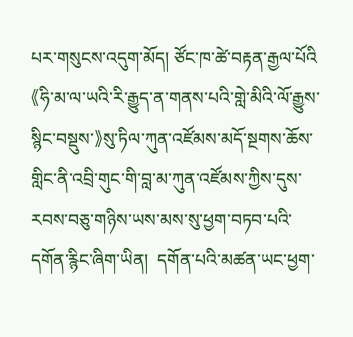པར་གསུངས་འདུག་མོད། ཙོང་ཁ་ཚེ་བརྟན་རྒྱལ་པོའི《ཧི་མ་ལ་ཡའི་རི་རྒྱུད་ན་གནས་པའི་གླེ་མིའི་ལོ་རྒྱུས་སྙིང་བསྡུས་》སུ་ཏིལ་ཀུན་འཛོམས་མདོ་སྔགས་ཆོས་གླིང་ནི་འབྲི་གུང་གི་བླ་མ་ཀུན་འཛོམས་ཀྱིས་དུས་རབས་བཅུ་གཉིས་ཡས་མས་སུ་ཕྱག་བཏབ་པའི་དགོན་རྙིང་ཞིག་ཡིན།  དགོན་པའི་མཚན་ཡང་ཕྱག་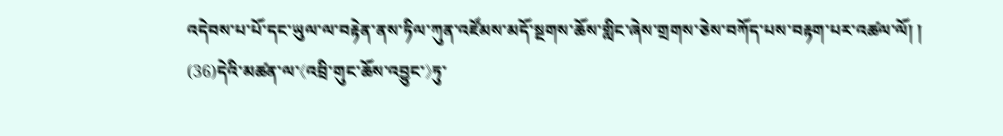འདེབས་པ་པོ་དང་ཡུལ་ལ་བརྟེན་ནས་ཏིལ་ཀུན་འཛོམས་མདོ་སྔགས་ཆོས་གླིང་ཞེས་གྲགས་ཅེས་བཀོད་པས་བརྟག་པར་འཚལ་ལོ། །
(36)དེའི་མཚན་ལ་《འབྲི་གུང་ཆོས་འབྱུང་》ཏུ་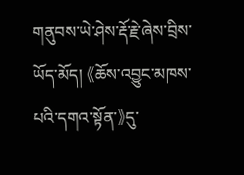གནུབས་ཡེ་ཤེས་རྡོ་རྗེ་ཞེས་བྲིས་ཡོད་མོད། 《ཆོས་འབྱུང་མཁས་པའི་དགའ་སྟོན་》དུ་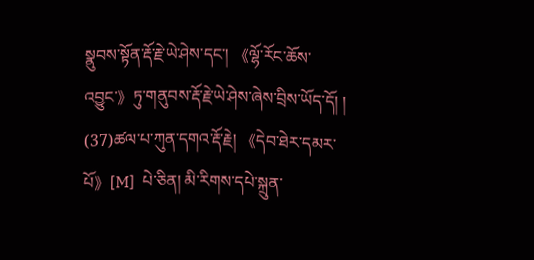སྣུབས་སྟོན་རྡོ་རྗེ་ཡེ་ཤེས་དང་། 《ལྷོ་རོང་ཆོས་འབྱུང་》ཏུ་གནུབས་རྡོ་རྗེ་ཡེ་ཤེས་ཞེས་བྲིས་ཡོད་དོ། །
(37)ཚལ་པ་ཀུན་དགའ་རྡོ་རྗེ། 《དེབ་ཐེར་དམར་པོ》[M]  པེ་ཅིན། མི་རིགས་དཔེ་སྐྲུན་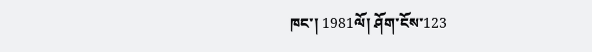ཁང་། 1981ལོ། ཤོག་ངོས་123